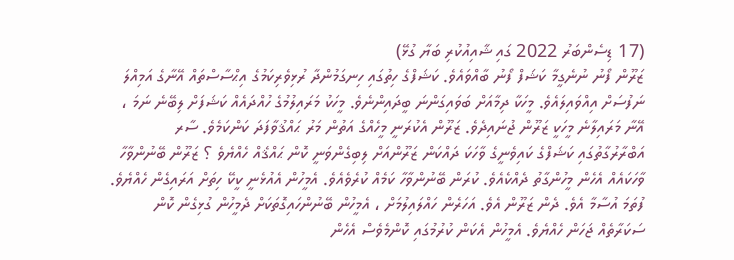(17 ޑިސެންބަރު 2022 ގައި ޝާއިއުކުރި ބަޔާ ގުޅޭ)
ޒަރޫން ފޯނު ނުނެގީމާ ކަޝަފް ފޯނު ބާއްވައެވެ. ކަޝަފްގެ ހިތުގައި ހިނގަމުންދާ ރުޅިވެރިކަމުގެ އިޙްސާސްތައް އޭނާގެ އަމިއްލަ ނަފުސަށް އިއްވައިލައެވެ. މީހަކާ ދިމާއަށް ބަވައިގަންނަ ބީދައިންނެވެ. މީހަކު މަރައިލުމުގެ ހުއްދައެއް ކަޝަފަށް ލިބޭނެ ނަމަ ، އޭނާ މަރައިލާނެ މީހަކީ ޒަރޫން ޖުނައިދެވެ. ޒަރޫން އެކުރަނީ މީހެއްގެ އަތުން މަރު ޙައްޤުވާފަދަ ކަންކަމެވެ. ސާރ އަބްރާރުގާތުގައި ކަޝަފްގެ ކައިވެނީގެ ވާހަކަ ދައްކަން ޒަރޫންއަށް ލިބިގެންވަނީ ކޮން ޙައްޤެއް ހެއްޔެވެ ؟ ޒަރޫން ބޭނުންވާހާ ވާހަކައެއް އެހެން މީހުންގާތު ދެއްކެއެވެ. ކުރަން ބޭނުންވާހާ ކަމެއް ކުރެވެއެވެ. އެމީހުން އެއުޅެނީ ކީކޭ ހިތަށް އަރައިގެން ހެއްޔެވެ. ފުތަމަ އުސާމާ އެވެ. ދެން ޒަރޫން އެވެ. އަހަރެން ހައްލައިލުމަށް ، އެމީހުން ބޭނުންހައިގޮތަކަށް ދެމީހުން ގުޅިގެން ކޮން ސަކަރާތެއް ޖަހަން ހެއްޔެވެ. އެމީހުން އެކަން ކުރުމުގައި ކޮންމެވެސް އެހެން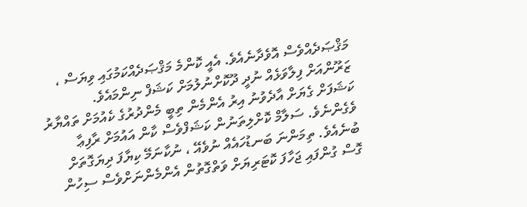މަޤްޞަދެއްވެސް އޮވެދާނެއެވެ. އެއީ ކޮންމެ މަޤްޞަދެއްކަމުގައި ވިޔަސް ، ޒަރޫންއަށް ފިލާވަޅެއް ނުދީ ދޫކޮށްނުލުމަށް ކަޝަފް ނިންމައެވެ.
ކަޝަފަށް ގެޔަށް އާދެވުނު އިރު އެންމެން ތިބީ މެންދުރުގެ ކެއުމަށް ތައްޔާރު ވެގެންނެވެ. ސަލާމް ކޮށްލިތަނުން ކަޝަފްވެސް ކާން އައުމަށް ރާފިޢާ ބުނެއެވެ. ތިމަންނަ ބަނޑުހައެއް ނުވެއޭ ، ނުކާނަމޭ ކިޔާފަ ދިޔަގޮތަށް ގޮސް ގުންފައި ޖަހާފަ ކޮޓަރިޔަށް ވަތްގޮތުން އެންމެންނަށްވެސް ސިހުން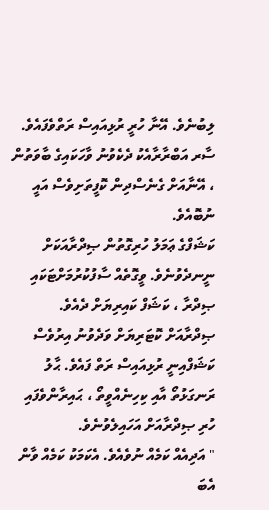ލިބުނެވެ. އޭނާ ހުރީ ރުޅިއައިސް ރަތްވެފައެވެ. ސާރ އަބްރާރާއެކު ދެކެވުނު ވާހަކައިގެ ބާވަތުން ، އޭނާއަށް ގެނެސްދިން ކޮފީތަށިވެސް އައީ ނުބޮއެވެ.
ކަޝަފްގެ ޢަމަލު ހުރިގޮތުން ޞިދްރާއަކަށް ނީނދެވުނެވެ. ވީގޮތެއް ސާފުކުރުމަށްޓަކައި ޞިދްރާ ، ކަޝަފް ކައިރިޔަށް ދެއެވެ. ޞިދްރާއަށް ކޮޓަރިޔަށް ވަދެވުނު އިރުވެސް ކަޝަފްއިނީ ރުޅިއައިސް ރަތް ފައެވެ. ޙާލު ރަނގަޅުތޯ އާއި ކިހިނެއްވީތޯ ، ޙައިރާންވެފައި ހުރި ޞިދްރާއަށް އަހައިލެވުނެވެ.
" އަދިއެއް ކަމެއް ނުވެއެވެ. އެކަމަކު ކަމެއް ވާން އެބަ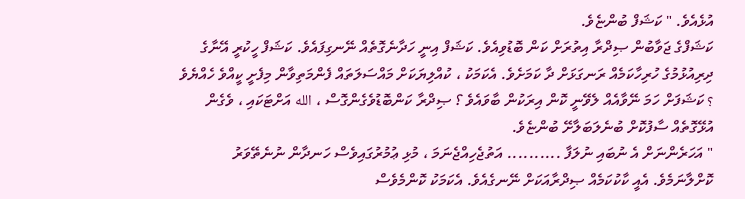އުޅެއެވެ. " ކަޝަފް ބުންޏެވެ.
ކަޝަފްގެ ޖަވާބުން ޞިދްރާ އިތުރަށް ކަން ބޮޑުވިއެވެ. ކަޝަފް އިނީ ހަދާނެގޮތެއް ނޭނގިފައެވެ. ކަޝަފް ހީކުރީ އޭނާގެ ދިރިއުޅުމުގެ ހުރިހާކަމެއް ރަނގަޅަށް ދާ ކަމަށެވެ. އެކަމަކު ، ކުއްލިޔަކަށް މައްސަލަތައް ފެންމަތިވާން މިފެށީ ކީއްވެ ހެއްޔެވެ ؟ ކަޝަފަށް ހަމަ ނޭވާއެއް ލެވޭނީ ކޮން އިރަކުން ބާވައެވެ ؟ ޞިދްރާ ކަންބޮޑުވެގެންގޮސް ، الله އަށްޓަކައި ، ވެގެން އުޅޭގޮތެއް ސާފުކޮށް ބުނެލަބަލާށޭ ބުންޏެވެ.
" އަހަރެންނަށް އެ ނުބައި ނުލަފާ .......... އަތުޖެހިއްޖެނަމަ ، މުޅި ޢުމުރުގައިވެސް ހަނދާން ނުނެތޭވަރު ކޮށްލާނަމެވެ. އެއީ ކާކުކަމެއް ޞިދްރާއަކަށް ނޭނގެއެވެ. އެކަމަކު ކޮންމެވެސް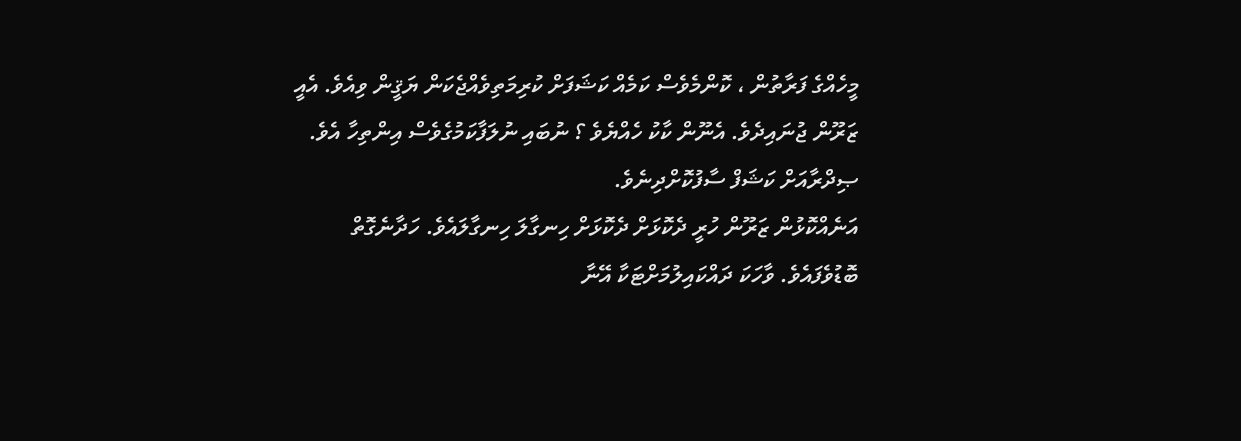މީހެއްގެ ފަރާތުން ، ކޮންމެވެސް ކަމެއް ކަޝަފަށް ކުރިމަތިވެއްޖެކަން ޔަޤީން ވިއެވެ. އެއީ ޒަރޫން ޖުނައިދެވެ. އެނޫން ކާކު ހެއްޔެވެ ؟ ނުބައި ނުލަފާކަމުގެވެސް އިންތިހާ އެވެ. ޞިދްރާއަށް ކަޝަފް ސާފުކޮށްދިނެވެ.
އަނެއްކޮޅުން ޒަރޫން ހުރީ ދެކޮޅަށް ދެކޮޅަށް ހިނގާލަ ހިނގާލައެވެ. ހަދާނެގޮތް ބޮޑުވެފައެވެ. ވާހަކަ ދައްކައިލުމަށްޓަކާ އޭނާ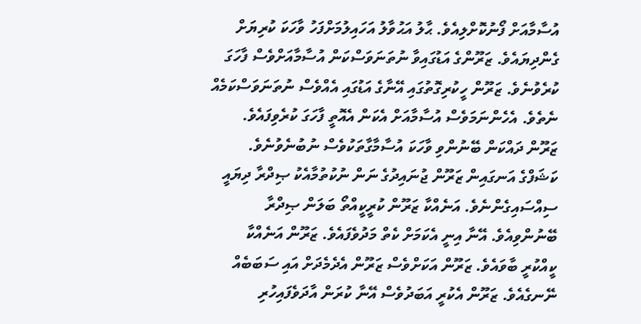އުސާމާއަށް ފޯނުކޮށްލިއެވެ. ޙާލު އަޙުވާލު އަހައިލުމަށްފަހު ވާހަކަ ކުރިޔަށް ގެންދިޔައެވެ. ޒަރޫންގެ އަޑުގައިވާ ނުތަނަވަސްކަން އުސާމާއަށްވެސް ފާހަގަ ކުރެވުނެވެ. ޒަރޫން ހީކުރިގޮތުގައި އޭނާގެ އަޑުގައި އެއްވެސް ނުތަނަވަސްކަމެއް ނެތެވެ. އެހެންނަމަވެސް އުސާމާއަށް އެކަން އެއޮތީ ފާހަގަ ކުރެވިފައެވެ. ޒަރޫން ދައްކަން ބޭނުންވި ވާހަކަ އުސާމާގާތަކުވެސް ނުބުނެވުނެވެ.
ކަޝަފްގެ އަނގައިން ޒަރޫން ޖުނައިދުގެ ނަން ނުކުތުމާއެކު ޞިދްރާ ދިޔައީ ސިއްސައިގެންނެވެ. އަނެއްކާ ޒަރޫން ކުރީކީއްތޯ ބަލަން ޞިދްރާ ބޭނުންވިއެވެ. އޭނާ އިނީ އެކަމަށް ކެތް މަދުވެފައެވެ. ޒަރޫން އަނެއްކާ ކީއްކުރީ ބާވައެވެ. ޒަރޫން އަކަށްވެސް ޒަރޫން އެދެމެދަށް އައި ސަބަބެއް ނޭނގެއެވެ. ޒަރޫން އެކުރީ އަބަދުވެސް އޭނާ ކުރަން އާދަވެފައިހުރި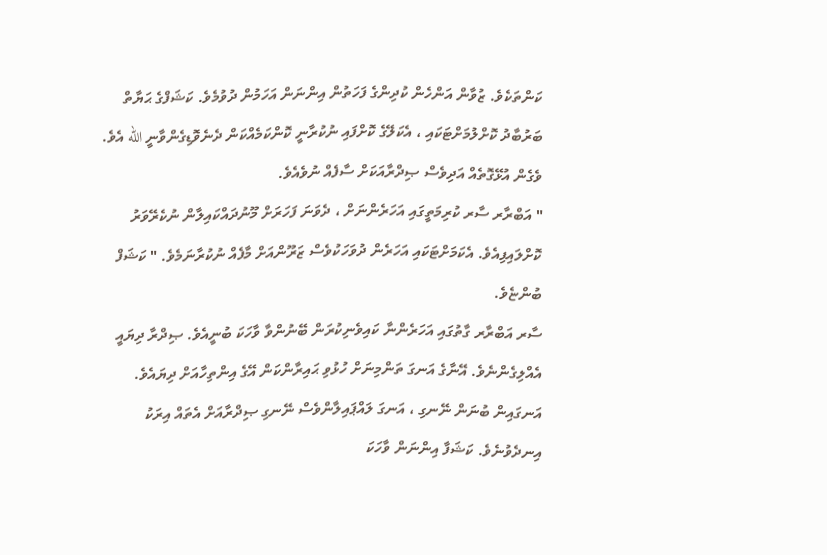ކަންތަކެވެ. ޒުވާން އަންހެން ކުދިންގެ ފަހަތުން އިންނަން އަހަމުން ދުވުމެވެ. ކަޝަފްގެ ޙަޔާތް ބަރުބާދު ކޮށްލުމަށްޓަކައި ، އެކަލޭގެ ކޮށްފައި ނުކުރާނީ ކޮންކަމެއްކަން ދެނެވޮޑިގެންވާނީ الله އެވެ. ވެގެން އުޅޭގޮތެއް އަދިވެސް ޞިދްރާއަކަށް ސާފެއް ނުވެއެވެ.
" އަބްރާރ ސާރ ކުރިމަތީގައި އަހަރެންނަށް ، ދެވަނަ ފަހަރަށް މޫނުދައްކައިލާން ނުކެރޭވަރު ކޮށްލައިފިއެވެ. އެކަމަށްޓަކައި އަހަރެން ދުވަހަކުވެސް ޒަރޫންއަށް މާފެއް ނުކުރާނަމެވެ. " ކަޝަފް ބުންޏެވެ.
ސާރ އަބްރާރ ގާތުގައި އަހަރެންނާ ކައިވެނިކުރަން ބޭނުންވާ ވާހަކަ ބުނީއެވެ. ޞިދްރާ ދިޔައީ އެއްލިގެންނެވެ. އޭނާގެ އަނގަ ތަންމިނަށް ހުޅުވި ޙައިރާންކަން އޭގެ އިންތިހާއަށް ދިޔައެވެ. އަނގައިން ބުނަން ނޭނގި ، އަނގަ ލައްޕައިލާންވެސް ނޭނގި ޞިދްރާއަށް އެތައް އިރަކު އިނދެވުނެވެ. ކަޝަފާ އިންނަން ވާހަކަ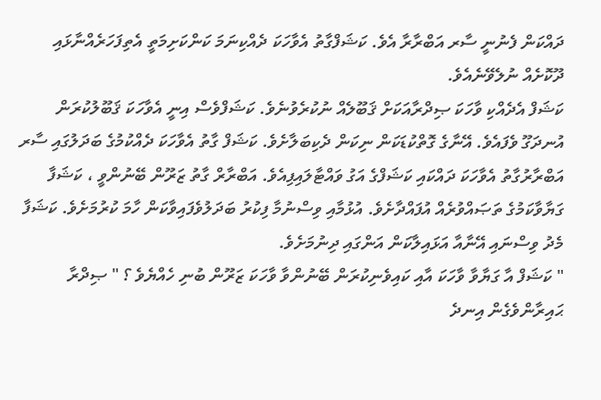ދައްކަން ފެނުނީ ސާރ އަބްރާރާ އެވެ. ކަޝަފްގާތު އެވާހަކަ ދެއްކިނަމަ ކަންކަށިމަތީ އެތިފަހަރެއްނާޅައި ދޫކޮށެއް ނުލެވޭނެއެވެ.
ކަޝަފް އެދެއްކި ވާހަކަ ޞިދްރާއަކަށް ޤަބޫލެއް ނުކުރެވުނެވެ. ކަޝަފްވެސް އިނީ އެވާހަކަ ޤަބޫލުކުރަން އުނދަގޫ ވެފައެވެ. އޭނާގެ ގޮތްކުޑަކަން ނިކަން ދެކިބަލާށެވެ. ކަޝަފް ގާތު އެވާހަކަ ދެއްކުމުގެ ބަދަލުގައި ސާރ އަބްރާރުގާތު އެވާހަކަ ދައްކައި ކަޝަފްގެ އަގު ވައްޓާލައިފިއެވެ. އަބްރާރް ގާތު ޒަރޫން ބޭނުންވީ ، ކަޝަފާ ގަޔާވާކަމުގެ ތަޞައްވުރެއް އުފައްދާށެވެ. އުޅުމާއި ވިސްނުމާ ފިކުރު ބަދަލުވެފައިވާކަން ހާމަ ކުރުމަށެވެ. ކަޝަފާ މެދު ވިސްނައި އޭނާއާ އަޅައިލާކަން އަންގައި ދިނުމަށެވެ.
" ކަޝަފް އާ ގަޔާވާ ވާހަކަ އާއި ކައިވެނިކުރަން ބޭނުންވާ ވާހަކަ ޒަރޫން ބުނި ހެއްޔެވެ ؟ " ޞިދްރާ ޙައިރާންވެގެން އިނދެ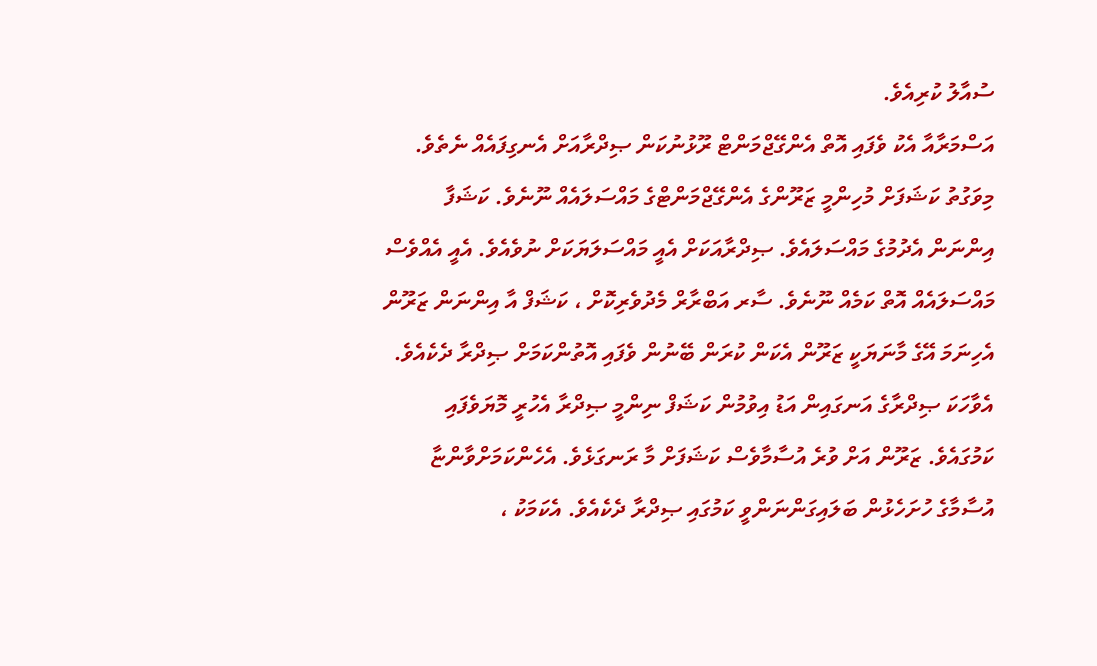ސުއާލު ކުރިއެވެ.
އަސްމަރާއާ އެކު ވެފައި އޮތް އެންގޭޖްމަންޓް ރޫޅުނުކަން ޞިދްރާއަށް އެނގިފައެއް ނެތެވެ. މިވަގުތު ކަޝަފަށް މުހިންމީ ޒަރޫންގެ އެންގޭޖްމަންޓްގެ މައްސަލައެއް ނޫނެވެ. ކަޝަފާ އިންނަން އެދުމުގެ މައްސަލައެވެ. ޞިދްރާއަކަށް އެއީ މައްސަލަޔަކަށް ނުވެއެވެ. އެއީ އެއްވެސް މައްސަލައެއް އޮތް ކަމެއް ނޫނެވެ. ސާރ އަބްރާރް މެދުވެރިކޮށް ، ކަޝަފް އާ އިންނަން ޒަރޫން އެހިނަމަ އޭގެ މާނަޔަކީ ޒަރޫން އެކަން ކުރަން ބޭނުން ވެފައި އޮތުންކަމަށް ޞިދްރާ ދެކެއެވެ. އެވާހަކަ ޞިދްރާގެ އަނގައިން އަޑު އިވުމުން ކަޝަފް ނިންމީ ޞިދްރާ އެހުރީ މޮޔަވެފައި ކަމުގައެވެ. ޒަރޫން އަށް ވުރެ އުސާމާވެސް ކަޝަފަށް މާ ރަނގަޅެވެ. އެހެންކަމަށްވާންޏާ އުސާމާގެ ހުށަހެޅުން ބަލައިގަންނަންވީ ކަމުގައި ޞިދްރާ ދެކެއެވެ. އެކަމަކު ،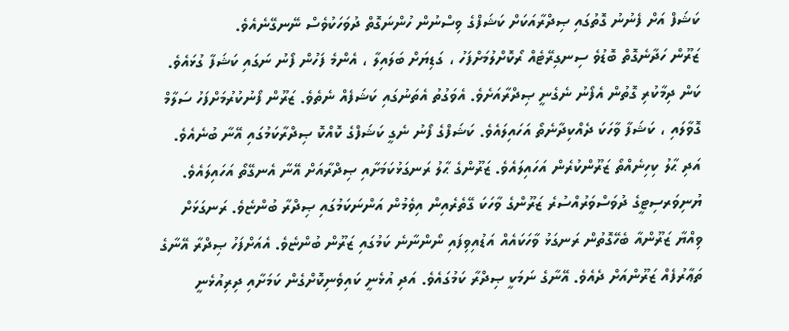ކަޝަފް އަށް ފެނުނު ގޮތުގައި ޞިދްރާއަކަށް ކަޝަފްގެ ވިސްނުން ހުންނަގޮތް ދުވަހަކުވެސް ނޭނގޭނެއެވެ.
ޒަރޫން ހަދާނެގޮތް ބޮޑުވެ ސިނގިރޭޓެއް ރޯކޮށްލުމަށްފަހު ، ގަޑިޔަށް ބަލައިލާ ، އެންމެ ފަހުން ފޯނު ނަގައި ކަޝަފާ ގުޅައެވެ. ކަން ދިމާކުރި ގޮތުން އެފޯނު ނެގެނީ ޞިދްރާއަށެވެ. އެވަގުތު އެތަނުގައި ކަޝަފެއް ނެތެވެ. ޒަރޫން ފޯނުކުރުމަށްފަހު ސަލާމް ގޮވާލައި ، ކަޝަފާ ވާހަކަ ދެއްކިދާނެތޯ އަހައިލައެވެ. ކަޝަފްގެ ފޯނު ނެގީ ކަޝަފްގެ ކޮއްކޮ ޞިދްރާކަމުގައި އޭނާ ބުނެއެވެ. އަދި ޙާލު ކިހިނެއްތޯ ޒަރޫންކުރެން އަހައިލައެވެ. ޒަރޫންގެ ޙާލު ރަނގަޅުކަމަށާއި ޞިދްރާއަށް އޭނާ އެނގޭތޯ އަހައިލައެވެ. ޔުނިވަރސިޓީގެ ދުވަސްވަރުއްސުރެ ޒަރޫންގެ ވާހަކަ ގޭތެރެއިން އިވެމުން އަންނަކަމުގައި ޞިދްރާ ބުންޏެވެ. ރަނގަޅަށް ވިއްޔާ ޒަރޫންއާ ބެހޭގޮތުން ރަނގަޅު ވާހަކައެއް އަޑުއިވިފައި ނޯންނާނެ ކަމުގައި ޒަރޫން ބުންޏެވެ. އެއަށްފަހު ޞިދްރާ އޭނާގެ ތަޢާރުފެއް ޒަރޫންއަށް ދެއެވެ. އޭނާގެ ނަމަކީ ޞިދްރާ ކަމުގައެވެ. އަދި އުޅެނީ ކައިވެނިކޮށްގެން ކަމަށާއި ދިރިއުޅެނީ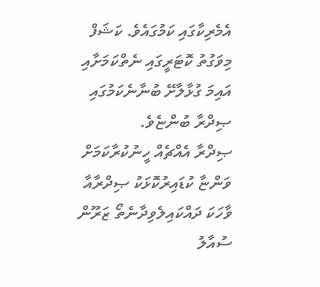އެމެރިކާގައި ކަމުގައެވެ. ކަޝަފް މިވަގުތު ކޮޓަރީގައި ނެތްކަމަށާއި އައިމަ ގުޅާލާށޭ ބުނާނެކަމުގައި ޞިދްރާ ބުންޏެވެ.
ޞިދްރާ އެއްޗެއް ހީނުކުރާކަމަށް ވަންޏާ ކުޑައިރުކޮޅަކު ޞިދްރާއާ ވާހަކަ ދައްކައިލެވިދާނެތޯ ޒަރޫން ސުއާލު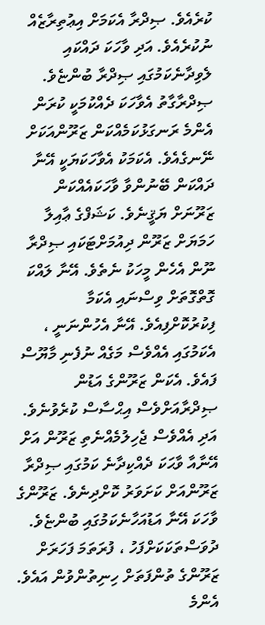ކުރެއެވެ. ޞިދްރާ އެކަމަށް އިޢުތިރާޒެއް ނުކުރެއެވެ. އަދި ވާހަކަ ދައްކައި ލެވިދާނެކަމުގައި ޞިދްރާ ބުންޏެވެ.
ޞިދްރާގާތު އެވާހަކަ ދެއްކުމަކީ ކުރަން އެންމެ ރަނގަޅުކަމެއްކަން ޒަރޫންއަކަށް ނޭނގެއެވެ. އެކަމަކު އެވާހަކަޔަކީ އޭނާ ދައްކަން ބޭނުންވާ ވާހަކައެއްކަން ޒަރޫނަށް ޔަޤީނެވެ. ކަޝަފްގެ ޢާއިލާ ހަމަޔަށް ޒަރޫން ދިއުމަށްޓަކައި ޞިދްރާ ނޫން އެހެން މީހަކު ނެތެވެ. އޭނާ ލައްކަ ގޮތްގޮތަށް ވިސްނައި އެކަމާ ފިކުރުކޮށްފިއެވެ. އޭނާ އެހުންނަނީ ، އެކަމުގައި އެއްވެސް މަގެއް ނުފެނި މާޔޫސް ފައެވެ. އެކަން ޒަރޫންގެ އަޑުން ޞިދްރާއަށްވެސް އިޙްސާސް ކުރެވުނެވެ. އަދި އެއްވެސް ޖެހިލުމެއްނެތި ޒަރޫން އަށް އޭނާއާ ވާޙަކަ ދެއްކިދާނެ ކަމުގައި ޞިދްރާ ޒަރޫންއަށް ކަށަވަރު ކޮށްދިނެވެ. ޒަރޫންގެ ވާހަކަ އޭނާ އަޑުއަހާނެކަމުގައި ބުންޏެވެ.
ދުވަސްތަކަކަށްފަހު ، ފުރަތަމަ ފަހަރަށް ޒަރޫންގެ ތުންފަތަށް ހިނިތުންވުން އައެވެ. އެންމެ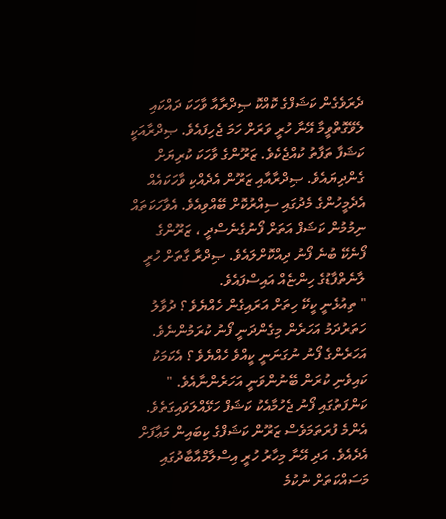ދެރަވެގެން ކަޝަފްގެ ކޮއްކޮ ޞިދްރާއާ ވާހަކަ ދައްކައި ލެވޭގޮތްވީމާ އޭނާ ހުރީ ވަރަށް ހަމަ ޖެހިފައެވެ. ޞިދްރާއަކީ ކަޝަފާ ތަފާތު ކުއްޖެކެވެ. ޒަރޫންގެ ވާހަކަ ކުރިޔަށް ގެންދިޔައެވެ. ޞިދްރާއާއި ޒަރޫން އެދެއްކި ވާހަކައެއް އެދެމީހުންގެ މެދުގައި ސިއްރުކޮށް ބޭއްވިއެވެ. އެވާހަކަތައް ނިމުމުން ކަޝަފް އަތަށް ފޯނުގެނެސްދީ ، ޒަރޫންގެ ފޯނެކޭ ބުނެ ފޯނު ދިއްކޮށްލައެވެ. ޞިދްރާ ގާތަށް ހުރީ ލާނެތްފާޑުގެ ހިންޏެއް އައިސްފައެވެ.
" ތިއުޅެނީ ކީކޭ ހިތަށް އަރައިގެން ހެއްޔެވެ ؟ ދުވާލު ހަތަރުދަމު އަހަރެން މިގެންދަނީ ފޯނު ކުރަމުންނެވެ. އަހަރެންގެ ފޯނު ނުގަނަނީ ކީއްވެ ހެއްޔެވެ ؟ އެކަމަކު ކައިވެނި ކުރަން ބޭނުންވަނީ އަހަރެންނާއެވެ. " ކަންފަތުގައި ފޯނު ޖެހުމާއެކު ކަޝަފް ހަޅޭއްލަވައިގަތެވެ.
އެންމެ ފުރަތަމަވެސް ޒަރޫން ކަޝަފްގެ ކިބައިން މަޢާފަށް އެދެއެވެ. އަދި އޭނާ މިހާރު ހުރީ އިސްލާމްއާބާދުގައި މަސައްކަތަށް ނުކުމެ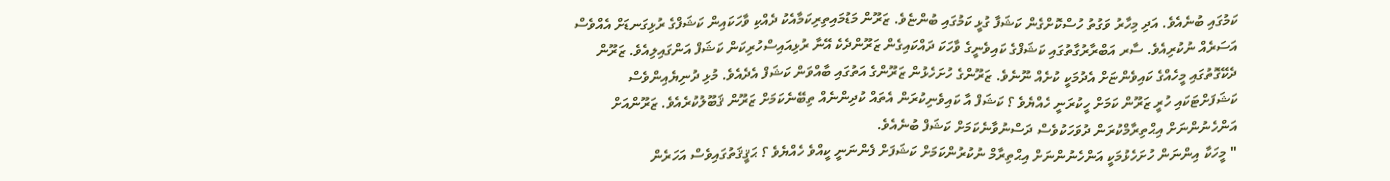ކަމުގައި ބުނެއެވެ. އަދި މިހާރު ވަގުތު ހުސްކޮށްގެން ކަޝަފާ ގުޅީ ކަމުގައި ބުންޏެވެ. ޒަރޫން މަޑުމައިތިރިކަމާއެކު ދެއްކި ވާހަކައިން ކަޝަފްގެ ރުޅިގަނޑަށް އެއްވެސް އަސަރެއް ނުކުރިއެވެ. ސާރ އަބްރާރުގާތުގައި ކަޝަފްގެ ކައިވެނީގެ ވާހަކަ ދައްކައިގެން ޒަރޫންދެކެ އޭނާ ރުޅިއައިސްހުރިކަން ކަޝަފް އަންގައިލިއެވެ. ޒަރޫން ދެކޭގޮތުގައި މީހެއްގެ ކައިވެންޏަށް އެދުމަކީ ކުށެއް ނޫނެވެ. ޒަރޫންގެ ހުށަހެޅުން ޒަރޫންގެ އަތުގައި ބާއްވަން ކަޝަފް އެދެއެވެ. މުޅި ދުނިޔެއިންވެސް ކަޝަފަށްޓަކައި ހުރީ ޒަރޫން ކަމަށް ހީކުރަނީ ހެއްޔެވެ ؟ ކަޝަފް އާ ކައިވެނިކުރަން އެތައް ކުދިންނެއް ތިބޭނެކަމަށް ޒަރޫން ޤަބޫލުކުރެއެވެ. ޒަރޫންއަށް އަންހެނުންނަށް އިޙްތިރާމްކުރަން ދުވަހަކުވެސް ދަސްނުވާނެކަމަށް ކަޝަފް ބުނެއެވެ.
" މީހަކާ އިންނަން ހުށަހެޅުމަކީ އަންހެނުންނަށް އިޙްތިރާމް ނުކުރުންކަމަށް ކަޝަފަށް ފެންނަނީ ކީއްވެ ހެއްޔެވެ ؟ ޙަޤީޤަތުގައިވެސް އަހަރެން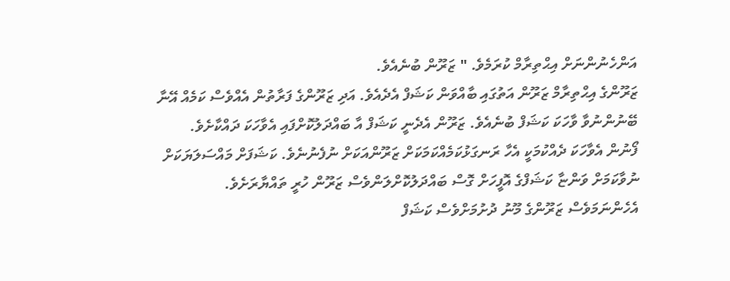އަންހެނުންނަށް އިޙްތިރާމް ކުރަމެވެ. " ޒަރޫން ބުނެއެވެ.
ޒަރޫންގެ އިޙްތިރާމް ޒަރޫން އަތުގައި ބާއްވަން ކަޝަފް އެދެއެވެ. އަދި ޒަރޫންގެ ފަރާތުން އެއްވެސް ކަމެއް އޭނާ ބޭނުންނުވާ ވާހަކަ ކަޝަފް ބުނެއެވެ. ޒަރޫން އެދެނީ ކަޝަފް އާ ބައްދަލުކޮށްފައި އެވާހަކަ ދައްކާށެވެ. ފޯނުން އެވާހަކަ ދެއްކުމަކީ އެހާ ރަނގަޅުކަމެއްކަމަކަށް ޒަރޫންއަކަށް ނުފެނުނެވެ. ކަޝަފަށް މައްސަލަޔަކަށް ނުވާކަމަށް ވަންޏާ ކަޝަފްގެ އޮފީހަށް ގޮސް ބައްދަލުކޮށްލަންވެސް ޒަރޫން ހުރީ ތައްޔާރަށެވެ. އެހެންނަމަވެސް ޒަރޫންގެ މޫނު ދުށުމަށްވެސް ކަޝަފް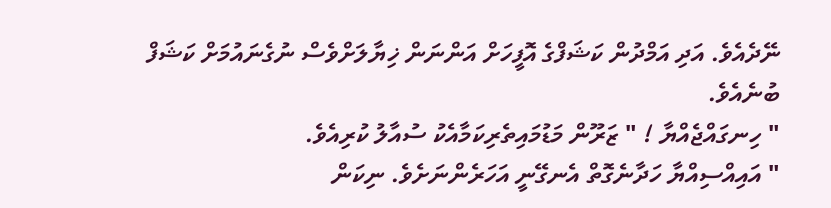ނޭދެއެވެ. އަދި އަމްދުން ކަޝަފްގެ އޮފީހަށް އަންނަން ޚިޔާލަށްވެސް ނުގެނައުމަށް ކަޝަފް ބުނެއެވެ.
" ހިނގައްޖެއްޔާ ! " ޒަރޫން މަޑުމައިތެރިކަމާއެކު ސުއާލު ކުރިއެވެ.
" އައިއްސިއްޔާ ހަދާނެގޮތް އެނގޭނީ އަހަރެންނަށެވެ. ނިކަން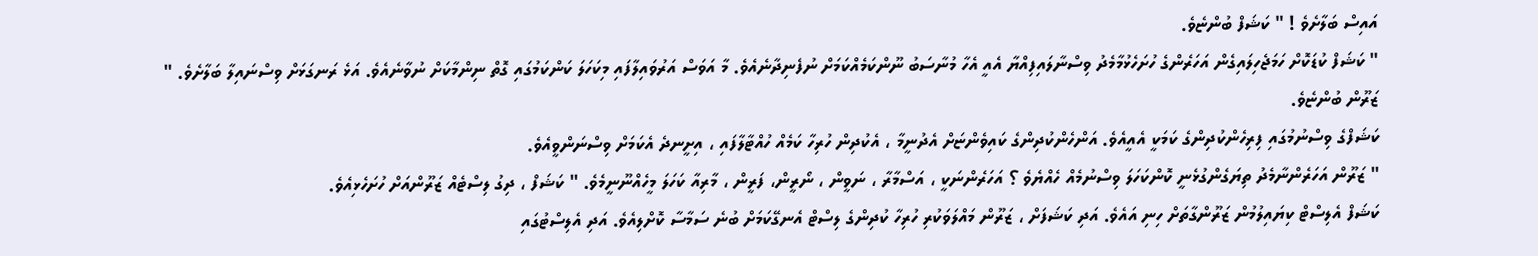އައިސް ބަލާށެވެ ! " ކަޝަފް ބުންޏެވެ.
" ކަޝަފް ކުޑަކޮށް ހަމަޖެހިލައިގެން އަހަރެންގެ ހުށަހެޅުމާމެދު ވިސްނާލައިފިއްޔާ އެއީ އެހާ މުނާސަބު ނޫންކަމެއްކަމަށް ނުފެނިދާނެއެވެ. މާ އަވަސް އަރުވައިލާފައި މިކަހަލަ ކަންކަމުގައި ގޮތް ނިންމާކަށް ނުވާނެއެވެ. އަޅެ ރަނގަޅަށް ވިސްނައިލާ ބަލާށެވެ. " ޒަރޫން ބުންޏެވެ.
ކަޝަފްގެ ވިސްނުމުގައި ފިރިހެންކުދިންގެ ކަމަކީ އެއީއެވެ. އަންހެންކުދިންގެ ކައިވެންޏަށް އެދުނީމާ ، އެކުދިން ހުރިހާ ކަމެއް ހުއްޓާލާފައި ، އިށީނދެ އެކަމަށް ވިސްނަންވީއެވެ.
" ޒަރޫން އަހަރެންނާމެދު ތިޔަގެންގުޅެނީ ކޮންކަހަލަ ވިސްނުމެއް ހެއްޔެވެ ؟ އަހަރެންނަކީ ، އަސްމާރާ ، ނަވީން ، ނޯރީން، ފަރީން ، މާރިއާ ކަހަލަ މީހެއްނޫނީމެވެ. " ކަޝަފް ، ދިގު ލިސްޓެއް ޒަރޫންއަށް ހުށަހެޅިއެވެ.
ކަޝަފް އެލިސްޓް ކިޔައިލުމުން ޒަރޫންގާތަށް ހިނި އައެވެ. އަދި ކަޝަފަށް ، ޒަރޫން މައްލަވަކުރި ހުރިހާ ކުދިންގެ ލިސްޓް އެނގޭކަމަށް ބުނެ ސަމާސާ ކޮށްލިއެވެ. އަދި އެލިސްޓުގައި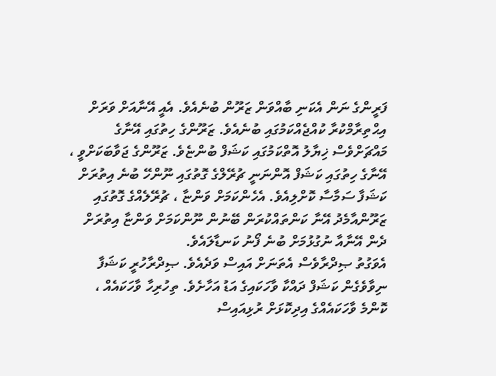ފަރީންގެ ނަން އެކަނި ބާއްވަން ޒަރޫން ބުނެއެވެ. އެއީ އޭނާއަށް ވަރަށް އިޙްތިރާމްކުރާ ކުއްޖެއްކަމުގައި ބުނެއެވެ. ޒަރޫންގެ ހިތުގައި އޭނާގެ މައްޗަށްވެސް ޚިޔާލު އޮތްކަމުގައި ކަޝަފް ބުންޏެވެ. ޒަރޫންގެ ޖަވާބަކަށްވީ ، އޭނާގެ ހިތުގައި ކަޝަފް އޮންނަނީ ޗުރޭލްގެ ގޮތުގައި ނޫންހޭ ބުނެ އިތުރަށް ކަޝަފާ ސަމާސާ ކޮށްލިއެވެ. އެހެންކަމަށް ވަންޏާ ، ޗުރޭލެއްގެ ގޮތުގައި ޒަރޫންއާމެދު އޭނާ ކަންތައްކުރަން ބޭނުން ނޫންކަމަށް ވަންޏާ އިތުރަށް ދެން އޭނާއާ ނުގުޅުމަށް ބުނެ ފޯނު ކަނޑާލައެވެ.
އެވަގުތު ޞިދްރާވެސް އެތަނަށް އައިސް ވަދެއެވެ. ޞިދްރާހުރީ ކަޝަފާ ނިވާވެގެން ކަޝަފް ދައްކާ ވާހަކައިގެ އަޑު އަހާށެވެ. ތިހުރިހާ ވާހަކައެއް ، ކޮންމެ ވާހަކައެއްގެ އިދިކޮޅަށް ރުޅިއައިސް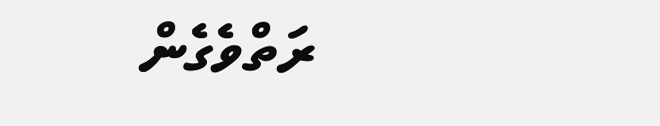ރަތްވެގެން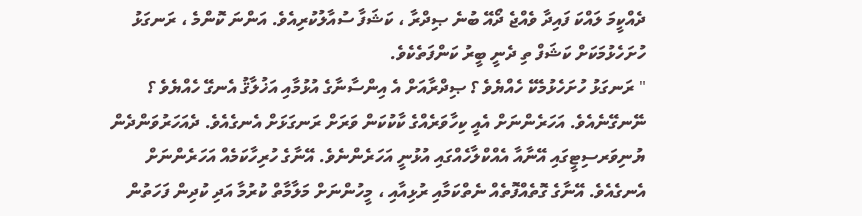ދެއްކީމަ ލައްކަ ފައިދާ ވެއްޖެ ދޯއޭ ބުނެ ޞިދްރާ ، ކަޝަފާ ސުއާލުކުރިއެވެ. އަންނަ ކޮންމެ ، ރަނގަޅު ހުށަހެޅުމަކަށް ކަޝަފް ތި ދެނީ ބީރު ކަންފަތެކެވެ.
" ރަނގަޅު ހުށަހެޅުމެކޭ ހެއްޔެވެ ؟ ޞިދްރާއަށް އެ އިންސާނާގެ އުޅުމާއި އަޚުލާޤު އެނގޭ ހެއްޔެވެ ؟ ނޭނގޭނެއެވެ. އަހަރެންނަށް އެއީ ކިހާވަރެއްގެ ކާކުކަން ވަރަށް ރަނގަޅަށް އެނގެއެވެ. ދެއަހަރުވަންދެން ޔުނިވަރސިޓީގައި އޭނާއާ އެއްކްލާހެއްގައި އުޅުނީ އަހަރެންނެވެ. އޭނާގެ ހުރިހާކަމެއް އަހަރެންނަށް އެނގެއެވެ. އޭނާގެ ގޮތެއްފޮތެއް ނެތްކަމާއި ރުޅިއާއި ، މީހުންނަށް މަލާމާތް ކުރުމާ އަދި ކުދިން ފަހަތުން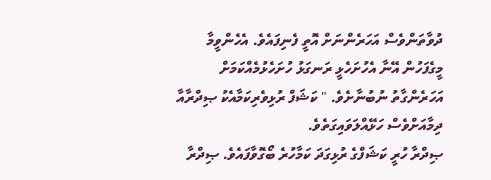ދުވާތަންވެސް އަހަރެންނަށް އޮތީ ފެނިފައެވެ. އެހެންވީމާ މީގެފަހުން އޭނާ އެހުށަހެޅީ ރަނގަޅު ހުށަހެޅުމެއްކަމަށް އަހަރެންގާތު ނުބުނާށެވެ. " ކަޝަފް ރުޅިވެރިކަމާއެކު ޞިދްރާއާ ދިމާއަށްވެސް ހަޅޭއްލަވައިގަތެވެ.
ޞިދްރާ ހުރީ ކަޝަފްގެ ރުޅިގަދަ ކަމާހުރެ ބޯގޮވާފައެވެ. ޞިދްރާ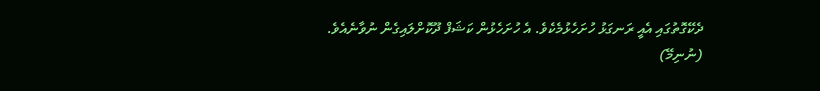ދެކޭގޮތުގައި އެއީ ރަނގަޅު ހުށަހެޅުމެކެވެ. އެ ހުށަހެޅުން ކަޝަފް ދޫކޮށްލައިގެން ނުވާނެއެވެ.
(ނުނިމޭ)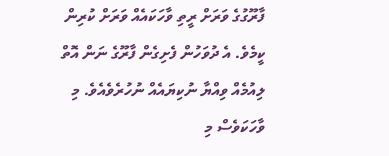ފާރޫގުގެ ވަރަށް ރީތި ވާހަކައެއް ވަރަށް ކުރިން ކީމެވެ. އެ ދުވަހުން ފެށިގެން ފާރޫގެ ނަން އޮތް ލިއުމެއް ވިއްޔާ ނުކިޔައެއް ނުހުރެވެއެވެ. މި ވާހަކަވެސް މި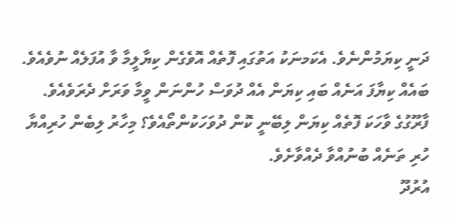ދަނީ ކިޔަމުންނެވެ. އެކަމނަކު އަތުގައި ފޮތެއް އޮވެގެން ކިޔާލީމާ ވާ އުފަލެއް ނުވެއެވެ. ބައެއް ކިޔާފަ އަނެއް ބައި ކިޔަން އެއް ދުވަސް ހުންނަން ވީމާ ވަރަށް ދެރަވެއެވެ. ފާރޫގުގެ ވާހަކަ ފޮތެއް ކިޔަން ލިބޭނީ ކޮން ދުވަހަކުންތޯއެވެ؟ މިހާރު ލިބެން ހުރިއްޔާ ހުރި ތަނެއް ބުނުއްވާ ދެއްވާށެވެ.
އުރުދޫ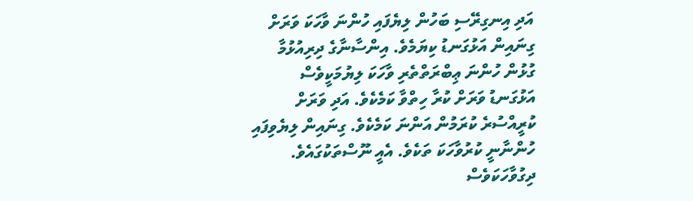އަދި އިނގިރޭސި ބަހުން ލިޔެފައި ހުންނަ ވާހަކަ ވަރަށް ގިނައިން އަޅުގަނޑު ކިޔަމެވެ. އިންސާނާގެ ދިރިއުޅުމާ ގުޅުން ހުންނަ ޢިބްރަތްތެރި ވާހަކަ ލިޔުމަކީވެސް އަޅުގަނޑު ވަރަށް ކުރާ ހިތްވާ ކަމެކެވެ. އަދި ވަރަށް ކުރީއްސުރެ ކުރަމުން އަންނަ ކަމެކެވެ. ގިނައިން ލިޔެވިފައި ހުންނާނީ ކުރުވާހަކަ ތަކެވެ. އެއީ ނޫސްތަކުގައެވެ. ދިގުވާހަކަވެސް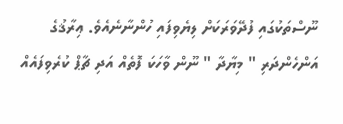ނޫސްތަކުގައި ފުދޭވަރަކަށް ލިޔެވިފައި ހުންނާނެއެވެ. ޢިރާޤުގެ އަންހެންދަރި " މިޔާދާ " ނޫން ވާހަކަ ފޮތެއް އަދި ޗާޕް ކުރެވިފައެއް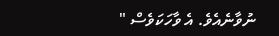ނުވާނެއެވެ. އެ ވާހަކަވެސް "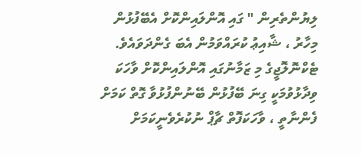ލިޔުންތެރިން " ގައި އޮންލައިންކޮށް އެބޭފުޅުން މިހާރު ، ޝާއިޢު ކުރައްވަމުން އެބަ ގެންދަވައެވެ. ޓެކްނޮލޮޖީގެ މި ޒަމާނުގައި އޮންލައިންކޮށް ވާހަކަ ވިދާޅުވުމަކީ ގިނަ ބޭފުޅުން ބޭނުންފުޅުވާ ގޮތް ކަމަށް ފެންނާތީ ، ވާހަކަފޮތް ޗާޕް ނުކުރެވެނީކަމަށް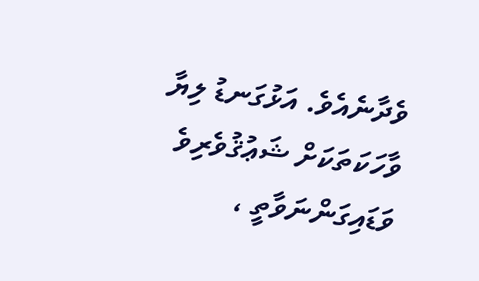ވެދާނެއެވެ. އަޅުގަނޑު ލިޔާ ވާހަކަތަކަށް ޝަޢުޤުވެރިވެ ވަޑައިގަންނަވާތީ ،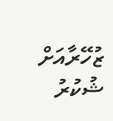ޒުހޭރާއަށް ޝުކުރު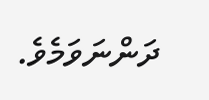ދަންނަވަމެވެ.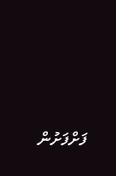ފަށްފަށުން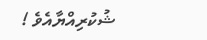ޝުކުރިއްޔާއެވެ !